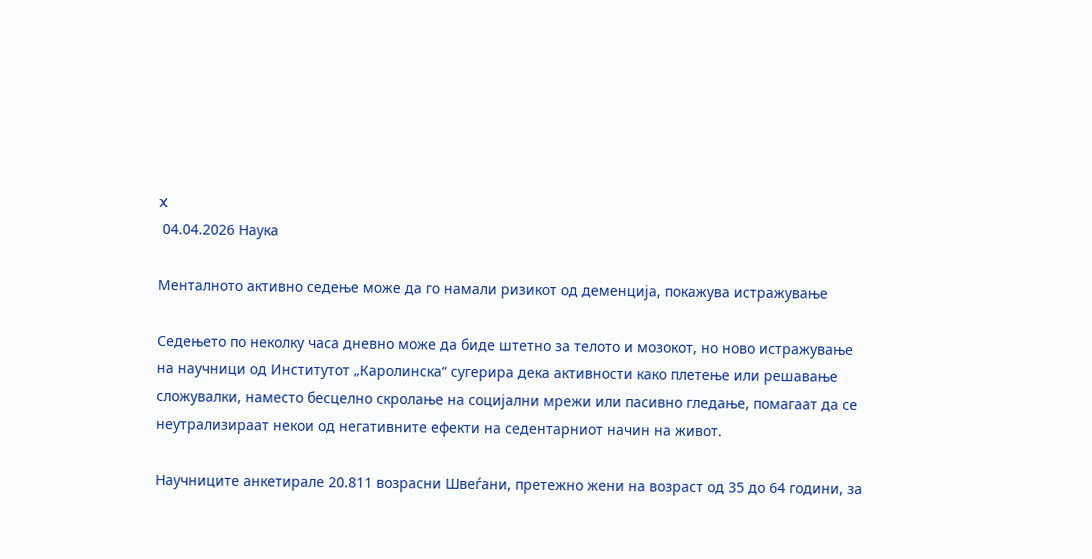X
 04.04.2026 Наука

Менталното активно седење може да го намали ризикот од деменција, покажува истражување

Седењето по неколку часа дневно може да биде штетно за телото и мозокот, но ново истражување на научници од Институтот „Каролинска“ сугерира дека активности како плетење или решавање сложувалки, наместо бесцелно скролање на социјални мрежи или пасивно гледање, помагаат да се неутрализираат некои од негативните ефекти на седентарниот начин на живот.

Научниците анкетирале 20.811 возрасни Швеѓани, претежно жени на возраст од 35 до 64 години, за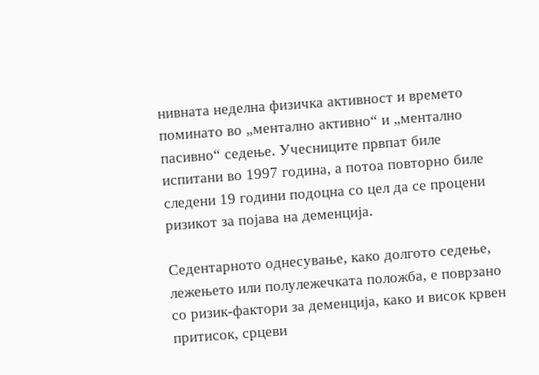нивната неделна физичка активност и времето поминато во „ментално активно“ и „ментално пасивно“ седење. Учесниците првпат биле испитани во 1997 година, а потоа повторно биле следени 19 години подоцна со цел да се процени ризикот за појава на деменција.

Седентарното однесување, како долгото седење, лежењето или полулежечката положба, е поврзано со ризик-фактори за деменција, како и висок крвен притисок, срцеви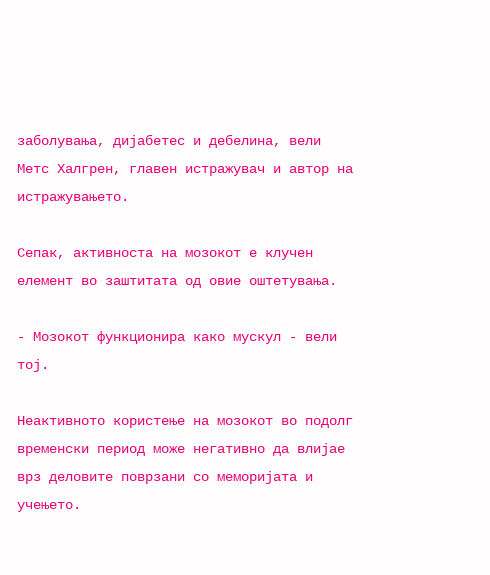заболувања, дијабетес и дебелина, вели Метс Халгрен, главен истражувач и автор на истражувањето.

Сепак, активноста на мозокот е клучен елемент во заштитата од овие оштетувања.

- Мозокот функционира како мускул - вели тој.

Неактивното користење на мозокот во подолг временски период може негативно да влијае врз деловите поврзани со меморијата и учењето.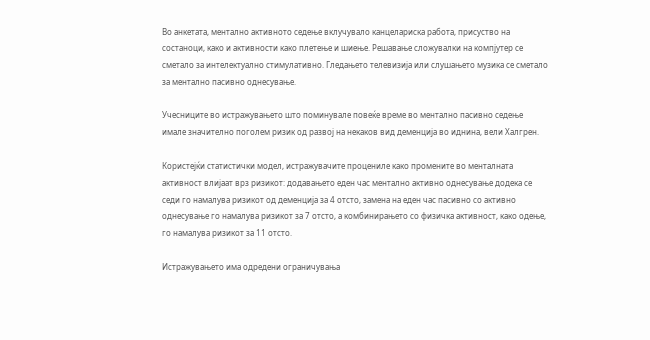Во анкетата, ментално активното седење вклучувало канцелариска работа, присуство на состаноци, како и активности како плетење и шиење. Решавање сложувалки на компјутер се сметало за интелектуално стимулативно. Гледањето телевизија или слушањето музика се сметало за ментално пасивно однесување.

Учесниците во истражувањето што поминувале повеќе време во ментално пасивно седење имале значително поголем ризик од развој на некаков вид деменција во иднина, вели Халгрен.

Користејќи статистички модел, истражувачите процениле како промените во менталната активност влијаат врз ризикот: додавањето еден час ментално активно однесување додека се седи го намалува ризикот од деменција за 4 отсто, замена на еден час пасивно со активно однесување го намалува ризикот за 7 отсто, а комбинирањето со физичка активност, како одење, го намалува ризикот за 11 отсто.

Истражувањето има одредени ограничувања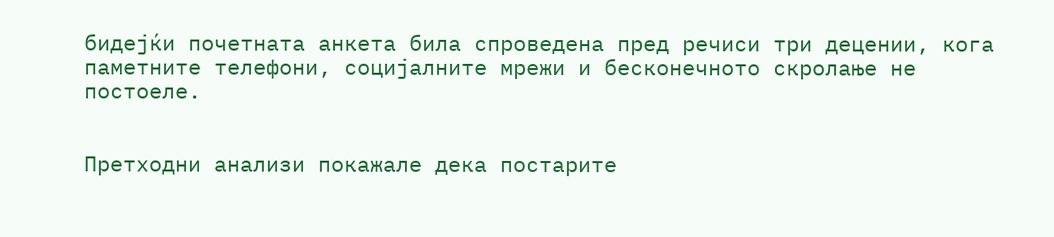бидејќи почетната анкета била спроведена пред речиси три децении, кога паметните телефони, социјалните мрежи и бесконечното скролање не постоеле.


Претходни анализи покажале дека постарите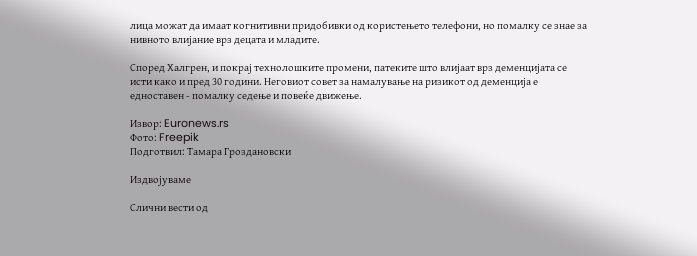лица можат да имаат когнитивни придобивки од користењето телефони, но помалку се знае за нивното влијание врз децата и младите.

Според Халгрен, и покрај технолошките промени, патеките што влијаат врз деменцијата се исти како и пред 30 години. Неговиот совет за намалување на ризикот од деменција е едноставен - помалку седење и повеќе движење.

Извор: Euronews.rs
Фото: Freepik
Подготвил: Тамара Гроздановски

Издвојуваме

Слични вести од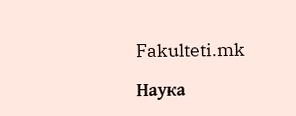Fakulteti.mk

Наука